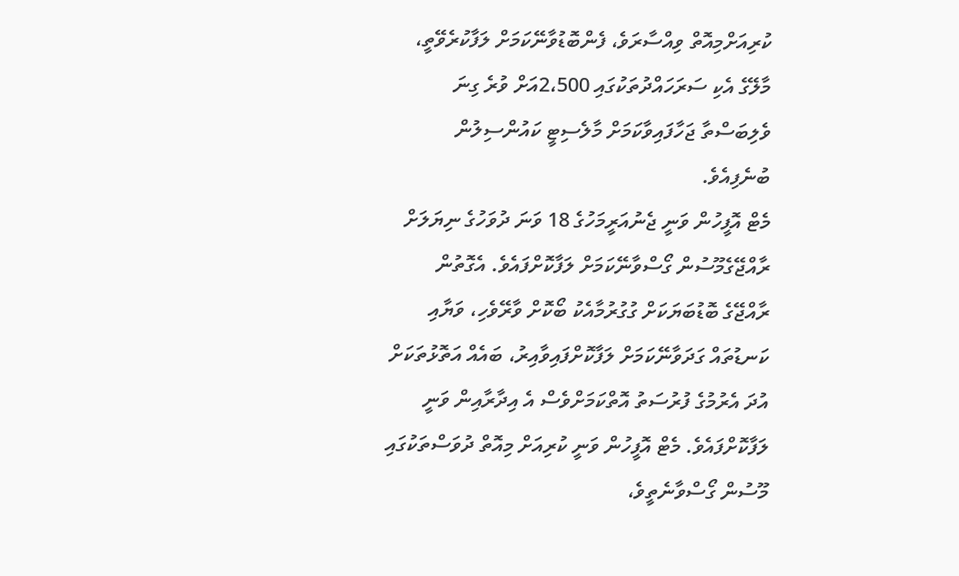ކުރިއަށްމިއޮތް ވިއްސާރަވެ، ފެންބޮޑުވާނޭކަމަށް ލަފާކުރެވޭތީ، މާލޭގެ އެކި ސަރަހައްދުތަކުގައި 2،500އަށް ވުރެ ގިނަ ވެލިބަސްތާ ޖަހާފައިވާކަމަށް މާލެސިޓީ ކައުންސިލުން ބުނެފިއެވެ.
މެޓް އޮފީހުން ވަނީ ޖެނުއަރީމަހުގެ 18 ވަނަ ދުވަހުގެ ނިޔަލަށް ރާއްޖޭގެމޫސުން ގޯސްވާނޭކަމަށް ލަފާކޮށްފައެވެ. އެގޮތުން ރާއްޖޭގެ ބޮޑުބަޔަކަށް ގުގުރުމާއެކު ބޯކޮށް ވާރޭވެހި، ވަޔާއި ކަނޑުތައް ގަދަވާނޭކަމަށް ލަފާކޮށްފައިވާއިރު، ބައެއް އަތޮޅުތަކަށް އުދަ އެރުމުގެ ފުރުސަތު އޮތްކަމަށްވެސް އެ އިދާރާއިން ވަނީ ލަފާކޮށްފައެވެ. މެޓް އޮފީހުން ވަނީ ކުރިއަށް މިއޮތް ދުވަސްތަކުގައި މޫސުން ގޯސްވާނެތީވެ،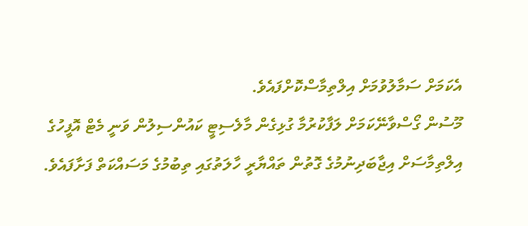އެކަމަށް ސަމާލުވުމަށް އިލްތިމާސްކޮށްފައެވެ.
މޫސުން ގޯސްވާނޭކަމަށް ލަފާކުރުމާ ގުޅިގެން މާލެސިޓީ ކައުންސިލުން ވަނީ މެޓް އޮފީހުގެ އިލްތިމާސަށް އިޖާބަދިނުމުގެ ގޮތުން ތައްޔާރީ ހާލަތުގައި ތިބުމުގެ މަސައްކަތް ފަށާފައެވެ.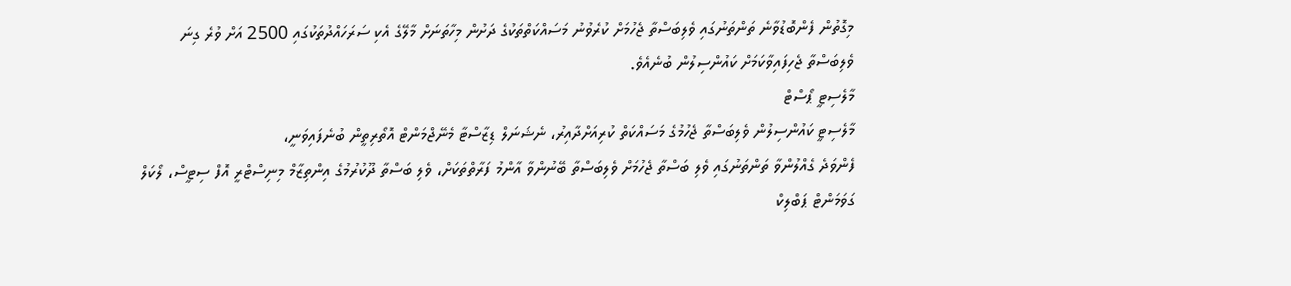މިގޮތުން ފެންބޮޑުވާނެ ތަންތަނުގައި ވެލިބަސްތާ ޖެހުމަށް ކުރެވުނު މަސައްކަތްތަކުގެ ދަށުން މިހާތަނަށް މާލޭގެ އެކި ސަރަހައްދުތަކުގައި 2500 އަށް ވުރެ ގިނަ ވެލިބަސްތާ ޖެހިފައިވާކަމަށް ކައުންސިލުން ބުނެއެވެ.
މާލެސިޓީ ޕޯސްޓް
މާލެސިޓީ ކައުންސިލުން ވެލިބަސްތާ ޖެހުމުގެ މަސައްކަތް ކުރިއަށްދާއިރު، ނެޝަނަލް ޑިޒާސްޓާ މެނޭޖްމަންޓް އޮތޯރިތީން ބުނެފައިވަނީ،
ފެންވަދެ ގެއްލުންވާ ތަންތަނުގައި ވެލި ބަސްތާ ޖެހުމަށް ވެލިބަސްތާ ބޭނުންވާ އާންމު ފަރާތްތަކަށް، ވެލި ބަސްތާ ދޫކުރުމުގެ އިންތިޒާމް މިނިސްޓްރީ އޮފް ސިޓީސް، ލޯކަލް ގަވަމަންޓް ޕަބްލިކް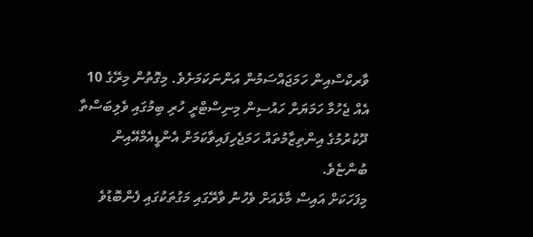ވާރކްސްއިން ހަމަޖައްސަމުން އަންނަކަމަށެވެ. މިގޮތުން މިރޭގެ 10 އެއް ޖެހުމާ ހަމަޔަށް ހައުސިން މިނިސްޓްރީ ހުރި ބިމުގައި ވެލިބަސްތާ ދޫކުރުމުގެ އިންތިޒާމުތައް ހަމަޖެހިފައިވާކަމަށް އެންޑީއެމްއޭއިން ބުންޏެވެ.
މިފަހަކަށް އައިސް މާޅެއަށް ވެހުނު ވާރޭގައި މަގުތަކުގައި ފެންބޮޑުވެ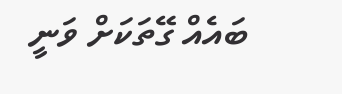ބައެއް ގޭތަކަށް ވަނީ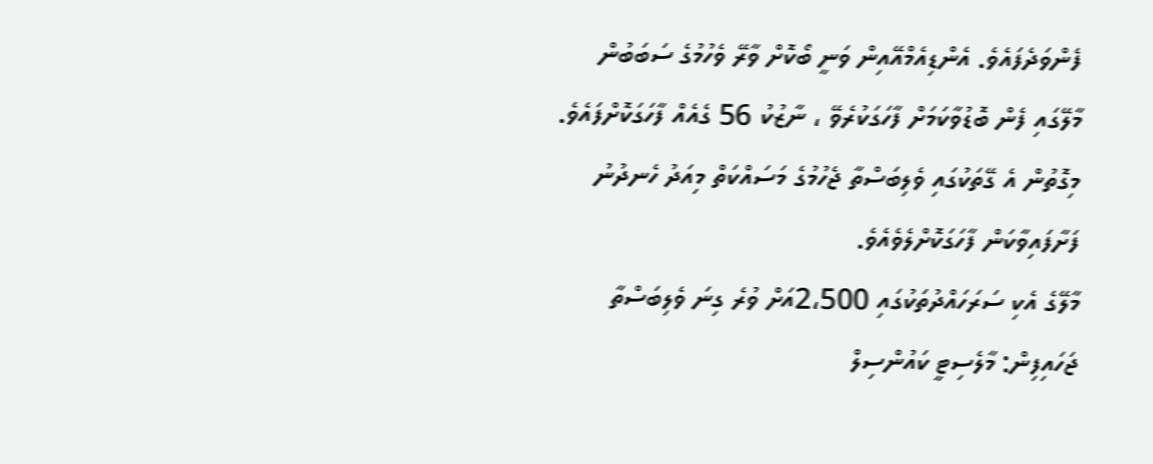ފެންވަދެފައެވެ. އެންޑިއެމްއޭއިން ވަނީ ބޯކޮށް ވާރޭ ވެހުމުގެ ސަބަބުން މާލޭގައި ފެން ބޮޑުވާކަމަށް ފާހަގަކުރެވޭ ، ނާޒުކު 56 ގެއެއް ފާހަގަކޮށްފައެވެ. މިގޮތުން އެ ގޭތަކުގައި ވެލިބަސްތާ ޖެހުމުގެ މަސައްކަތް މިއަދު ހެނދުނު ފަށާފައިވާކަން ފާހަގަކޮށްލެވެއެވެ.
މާލޭގެ އެކި ސަރަހައްދުތަކުގައި 2،500އަށް ވުރެ ގިނަ ވެލިބަސްތާ ޖަހައިފިން: މާލެސިޓީ ކައުންސިލް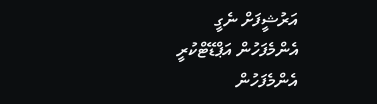އަރުޝީފަށް ނެގީ
އެންމެފަހުން އަޕްޑޭޓްކުރީ
އެންމެފަހުން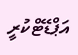އަޕްޑޭޓްކުރީ